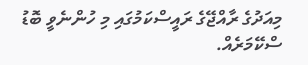މިއަދުގެ ރާއްޖޭގެ ރައީސްކަމުގައި މި ހުންނެވީ ބޮޑު ސްކޭމަރެއް.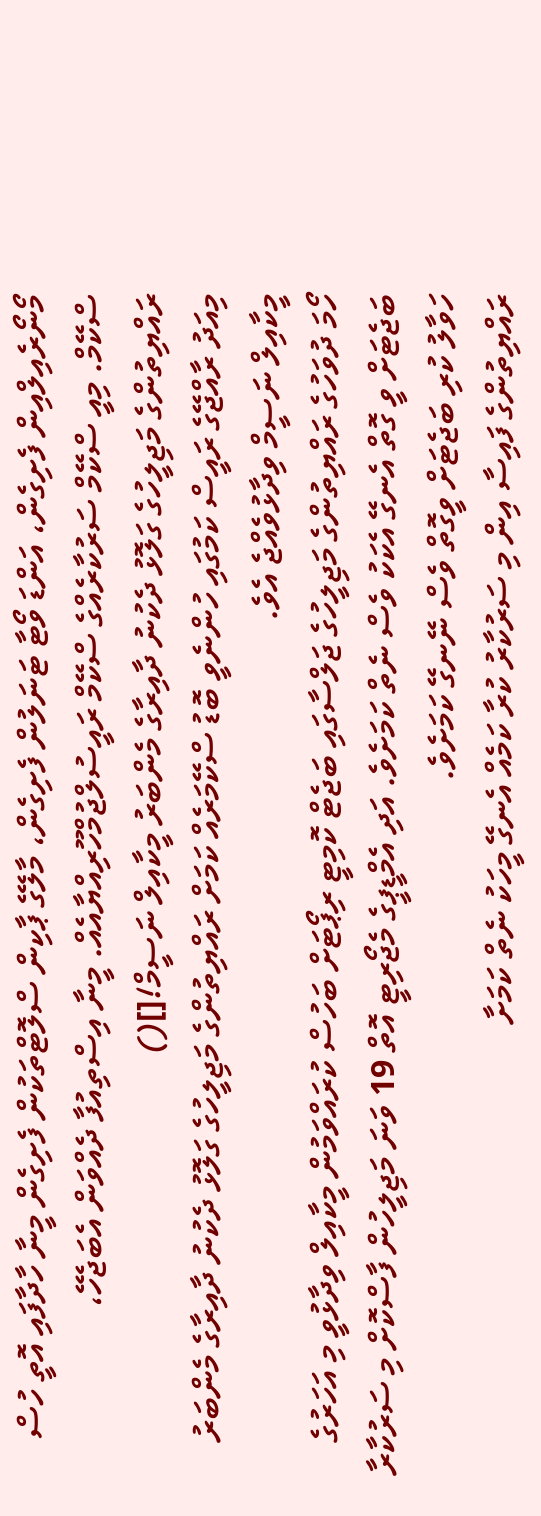މޯނޯރެއިލްއިން ފެށިގެން، އަންޑަ ވޯޓާ ޓަނަލުން ފެށިގެން، މާލޭގެ ޕާކިން ސްލޮޓްތަކުން ފެށިގެން މީނާ ހާދާފައި އޮތީ ހުސް ސްކޭމް. މިއީ ސްކޭމް ސަރުކާރެއްގެ ސްކޭމް ރައީސުލްޖުމްހޫރިއްޔާއެއް. މީނާ އިސްތިއުފާ ދެއްވަން އެބަޖެހޭ،
ރައްޔިތުންގެ މަޖިލީހުގެ ގަލޮޅު ދެކުނު ދާއިރާގެ މެންބަރު މީކާއިލް ނަސީމް![]()
މިއަދު ރާއްޖޭގެ ރައީސް ކަމުގައި ހުންނެވީ ބޮޑު ސްކޭމަރެއް ކަމަށް ރައްޔިތުންގެ މަޖިލީހުގެ ގަލޮޅު ދެކުނު ދާއިރާގެ މެންބަރު މީކާއިލް ނަސީމް ވިދާޅުވެއްޖެ އެވެ.
ހޯމަ ދުވަހުގެ ރައްޔިތުންގެ މަޖިލީހުގެ ޖަލްސާގައި ބަޖެޓް ކޮމިޓީ ރިޕޯޓަށް ބަހުސް ކުރައްވަމުން މީކާއިލް ވިދާޅުވީ މި އަހަރުގެ ބަޖެޓަށް ވީ ގޮތް އެނގޭ އެކަކު ވެސް ނެތް ކަމަށެވެ. އަދި އެމްޑީޕީގެ މެޖޯރިޓީ އޮތް 19 ވަނަ މަޖިލީހުން ފާސްކޮށް މި ސަރުކާރާ ހަވާލު ކުރި ބަޖެޓަށް ވީގޮތް ވެސް ނޭނގޭ ކަމަށެވެ.
ރައްޔިތުންގެ ފައިސާ އިން މި ސަރުކާރު ކުރާ ކަމެއް އެނގޭ މީހަކު ނެތް ކަމަށާ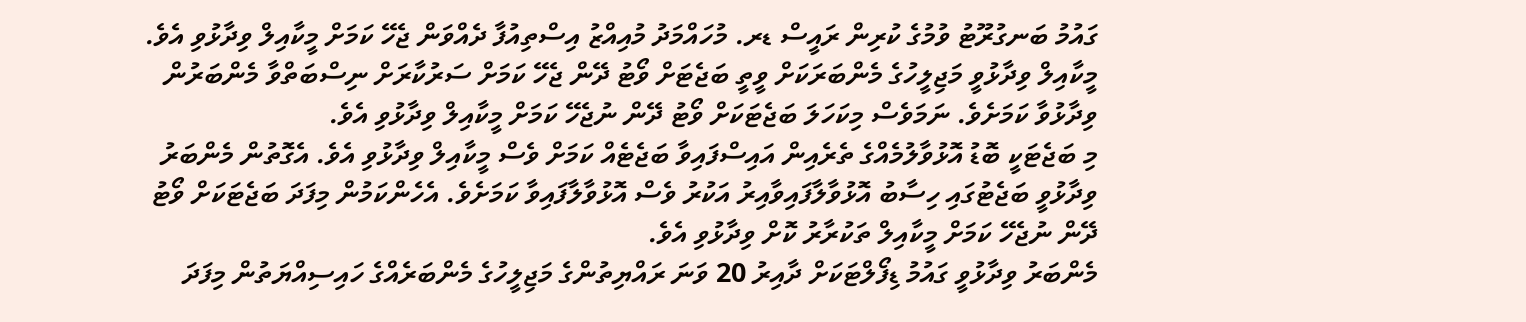ގައުމު ބަނގުރޫޓު ވުމުގެ ކުރިން ރައީސް ޑރ. މުހައްމަދު މުއިއްޒު އިސްތިއުފާ ދެއްވަން ޖެހޭ ކަމަށް މީކާއިލް ވިދާޅުވި އެވެ.
މީކާއިލް ވިދާޅުވީ މަޖިލީހުގެ މެންބަރަކަށް ވީތީ ބަޖެޓަށް ވޯޓު ދޭން ޖެހޭ ކަމަށް ސަރުކާރަށް ނިސްބަތްވާ މެންބަރުން ވިދާޅުވާ ކަމަށެވެ. ނަމަވެސް މިކަހަލަ ބަޖެޓަކަށް ވޯޓު ދޭން ނުޖެހޭ ކަމަށް މީކާއިލް ވިދާޅުވި އެވެ.
މި ބަޖެޓަކީ ބޮޑު އޮޅުވާލުމެއްގެ ތެރެއިން އައިސްފައިވާ ބަޖެޓެއް ކަމަށް ވެސް މީކާއިލް ވިދާޅުވި އެވެ. އެގޮތުން މެންބަރު ވިދާޅުވީ ބަޖެޓުގައި ހިސާބު އޮޅުވާލާފައިވާއިރު އަކުރު ވެސް އޮޅުވާލާފައިވާ ކަމަށެވެ. އެހެންކަމުން މިފަދަ ބަޖެޓަކަށް ވޯޓު ދޭން ނުޖެހޭ ކަމަށް މީކާއިލް ތަކުރާރު ކޮށް ވިދާޅުވި އެވެ.
މެންބަރު ވިދާޅުވީ ގައުމު ޑިފޯލްޓަކަށް ދާއިރު 20 ވަނަ ރައްޔިތުންގެ މަޖިލީހުގެ މެންބަރެއްގެ ހައިސިއްޔަތުން މިފަދަ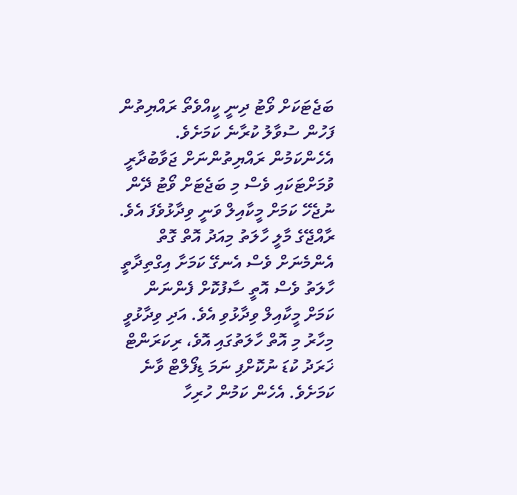ބަޖެޓަކަށް ވޯޓު ދިނީ ކީއްވެތޯ ރައްޔިތުން ފަހުން ސުވާލު ކުރާނެ ކަމަށެވެ. އެހެންކަމުން ރައްޔިތުންނަށް ޖަވާބުދާރީ ވުމަށްޓަކައި ވެސް މި ބަޖެޓަށް ވޯޓު ދޭން ނުޖެހޭ ކަމަށް މީކާއިލް ވަނީ ވިދާޅުވެފަ އެވެ.
ރާއްޖޭގެ މާލީ ހާލަތު މިއަދު އޮތް ގޮތް އެންމެނަށް ވެސް އެނގޭ ކަމަށާ އިގްތިދާތީ ހާލަތު ވެސް އޮތީ ސާފުކޮށް ފެންނަން ކަމަށް މީކާއިލް ވިދާޅުވި އެވެ. އަދި ވިދާޅުވީ މިހާރު މި އޮތް ހާލަތުގައި އޮވެ، ރިކަރަންޓް ޚަރަދު ކުޑަ ނުކޮށްފި ނަމަ ޑިފޯލްޓް ވާނެ ކަމަށެވެ. އެހެން ކަމުން ހުރިހާ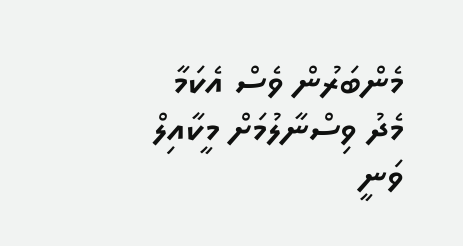މެންބަރުން ވެސް އެކަމާ މެދު ވިސްނާލުމަށް މީކާއިލް ވަނީ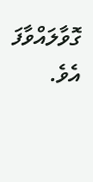ގޮވާލައްވާފަ އެވެ.